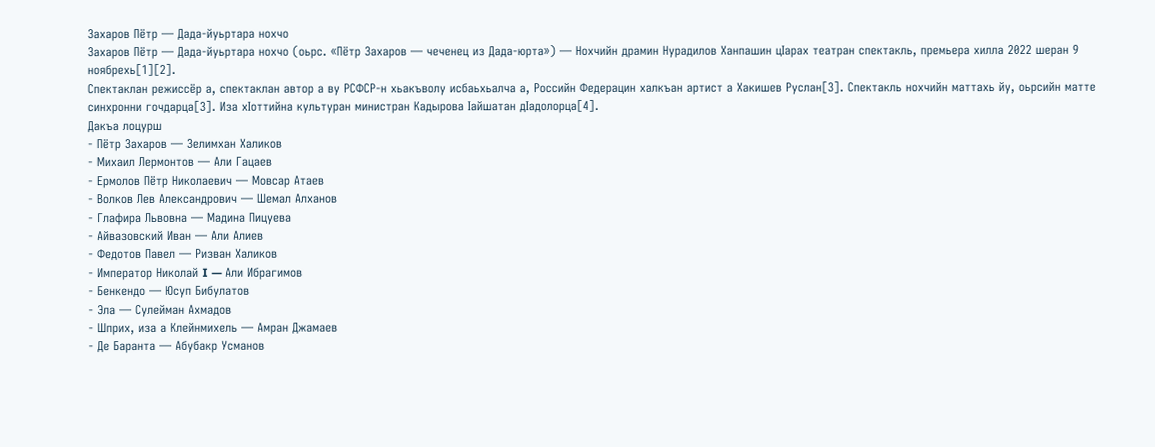Захаров Пётр — Дада-йуьртара нохчо
Захаров Пётр — Дада-йуьртара нохчо (оьрс. «Пётр Захаров — чеченец из Дада-юрта») — Нохчийн драмин Нурадилов Ханпашин цӀарах театран спектакль, премьера хилла 2022 шеран 9 ноябрехь[1][2].
Спектаклан режиссёр а, спектаклан автор а ву РСФСР-н хьакъволу исбаьхьалча а, Российн Федерацин халкъан артист а Хакишев Руслан[3]. Спектакль нохчийн маттахь йу, оьрсийн матте синхронни гочдарца[3]. Иза хӀоттийна культуран министран Кадырова Ӏайшатан дӀадолорца[4].
Дакъа лоцурш
- Пётр Захаров — Зелимхан Халиков
- Михаил Лермонтов — Али Гацаев
- Ермолов Пётр Николаевич — Мовсар Атаев
- Волков Лев Александрович — Шемал Алханов
- Глафира Львовна — Мадина Пицуева
- Айвазовский Иван — Али Алиев
- Федотов Павел — Ризван Халиков
- Император Николай I — Али Ибрагимов
- Бенкендо — Юсуп Бибулатов
- Эла — Сулейман Ахмадов
- Шприх, иза а Клейнмихель — Амран Джамаев
- Де Баранта — Абубакр Усманов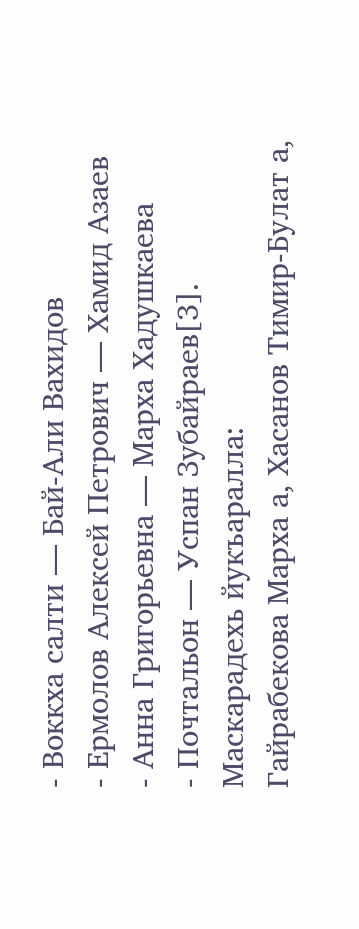- Воккха салти — Бай-Али Вахидов
- Ермолов Алексей Петрович — Хамид Азаев
- Анна Григорьевна — Марха Хадушкаева
- Почтальон — Успан Зубайраев[3].
Маскарадехь йукъаралла:
Гайрабекова Марха а, Хасанов Тимир-Булат а,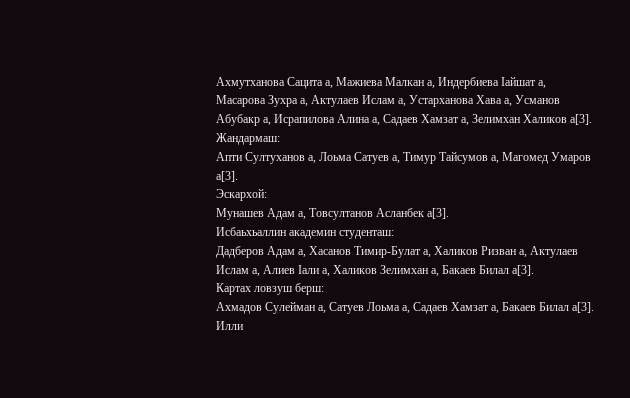Ахмутханова Сацита а, Мажиева Малкан а, Индербиева Ӏайшат а, Масарова Зухра а, Актулаев Ислам а, Устарханова Хава а, Усманов Абубакр а, Исрапилова Алина а, Садаев Хамзат а, Зелимхан Халиков а[3].
Жандармаш:
Апти Султуханов а, Лоьма Сатуев а, Тимур Тайсумов а, Магомед Умаров а[3].
Эскархой:
Мунашев Адам а, Товсултанов Асланбек а[3].
Исбаьхьаллин академин студенташ:
Дадберов Адам а, Хасанов Тимир-Булат а, Халиков Ризван а, Актулаев Ислам а, Алиев Ӏали а, Халиков Зелимхан а, Бакаев Билал а[3].
Картах ловзуш берш:
Ахмадов Сулейман а, Сатуев Лоьма а, Садаев Хамзат а, Бакаев Билал а[3].
Илли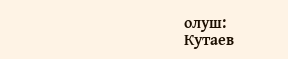олуш:
Кутаев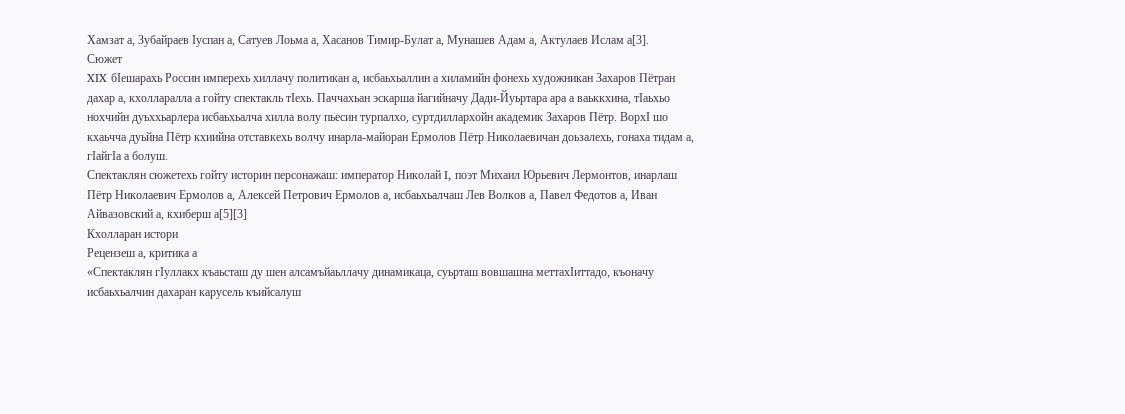Хамзат а, Зубайраев Ӏуспан а, Сатуев Лоьма а, Хасанов Тимир-Булат а, Мунашев Адам а, Актулаев Ислам а[3].
Сюжет
XIX бӀешарахь Россин имперехь хиллачу политикан а, исбаьхьаллин а хиламийн фонехь художникан Захаров Пётран дахар а, кхолларалла а гойту спектакль тӀехь. Паччахьан эскарша йагийначу Дади-Йуьртара ара а ваьккхина, тӀаьхьо нохчийн дуьххьарлера исбаьхьалча хилла волу пьесин турпалхо, суртдиллархойн академик Захаров Пётр. ВорхӀ шо кхаьчча дуьйна Пётр кхиийна отставкехь волчу инарла-майоран Ермолов Пётр Николаевичан доьзалехь, гонаха тидам а, гӀайгӀа а болуш.
Спектаклян сюжетехь гойту историн персонажаш: император Николай I, поэт Михаил Юрьевич Лермонтов, инарлаш Пётр Николаевич Ермолов а, Алексей Петрович Ермолов а, исбаьхьалчаш Лев Волков а, Павел Федотов а, Иван Айвазовский а, кхиберш а[5][3]
Кхолларан истори
Рецензеш а, критика а
«Спектаклян гӀуллакх къаьсташ ду шен алсамъйаьллачу динамикаца, суьрташ вовшашна меттахӀиттадо, къоначу исбаьхьалчин дахаран карусель къийсалуш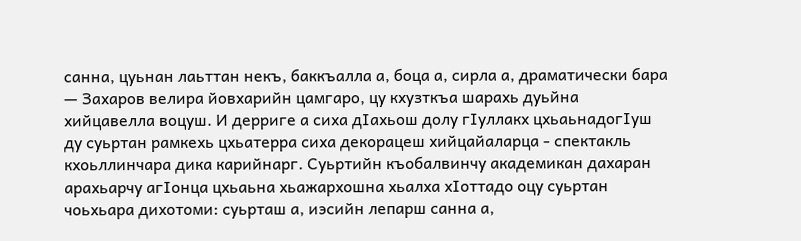санна, цуьнан лаьттан некъ, баккъалла а, боца а, сирла а, драматически бара — Захаров велира йовхарийн цамгаро, цу кхузткъа шарахь дуьйна хийцавелла воцуш. И дерриге а сиха дӀахьош долу гӀуллакх цхьаьнадогӀуш ду суьртан рамкехь цхьатерра сиха декорацеш хийцайаларца - спектакль кхоьллинчара дика карийнарг. Суьртийн къобалвинчу академикан дахаран арахьарчу агӀонца цхьаьна хьажархошна хьалха хӀоттадо оцу суьртан чоьхьара дихотоми: суьрташ а, иэсийн лепарш санна а,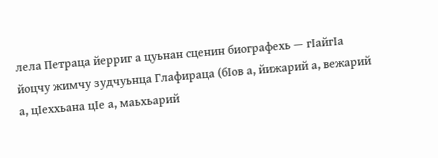лела Петраца йерриг а цуьнан сценин биографехь — гӀайгӀа йоцчу жимчу зудчуьнца Глафираца (бӀов а, йижарий а, вежарий а, цӀеххьана цӀе а, маьхьарий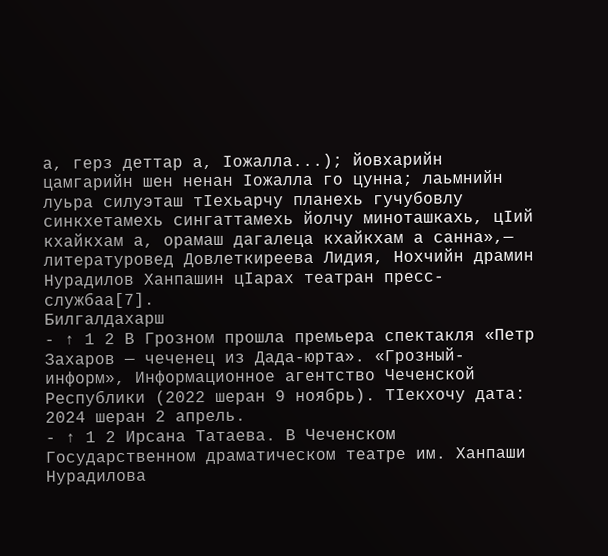а, герз деттар а, Ӏожалла...); йовхарийн цамгарийн шен ненан Ӏожалла го цунна; лаьмнийн луьра силуэташ тӀехьарчу планехь гучубовлу синкхетамехь сингаттамехь йолчу миноташкахь, цӀий кхайкхам а, орамаш дагалеца кхайкхам а санна»,— литературовед Довлеткиреева Лидия, Нохчийн драмин Нурадилов Ханпашин цӀарах театран пресс-службаа[7].
Билгалдахарш
- ↑ 1 2 В Грозном прошла премьера спектакля «Петр Захаров — чеченец из Дада-юрта». «Грозный-информ», Информационное агентство Чеченской Республики (2022 шеран 9 ноябрь). ТӀекхочу дата: 2024 шеран 2 апрель.
- ↑ 1 2 Ирсана Татаева. В Чеченском Государственном драматическом театре им. Ханпаши Нурадилова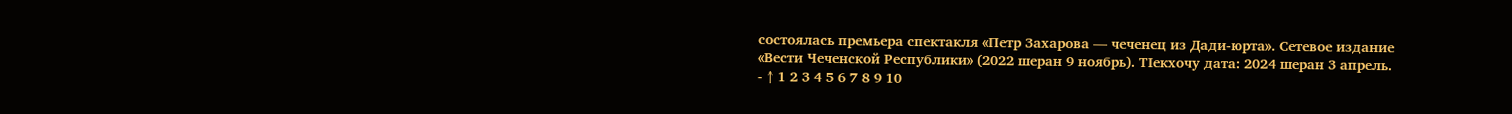состоялась премьера спектакля «Петр Захарова — чеченец из Дади-юрта». Сетевое издание «Вести Чеченской Республики» (2022 шеран 9 ноябрь). ТӀекхочу дата: 2024 шеран 3 апрель.
- ↑ 1 2 3 4 5 6 7 8 9 10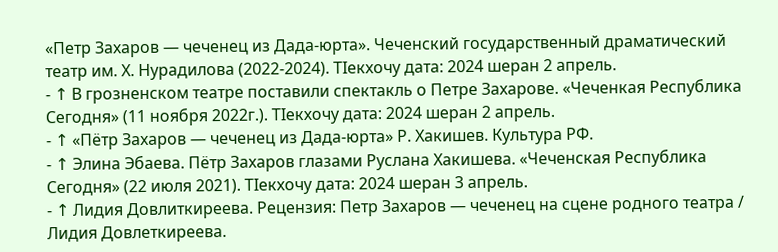«Петр Захаров — чеченец из Дада-юрта». Чеченский государственный драматический театр им. Х. Нурадилова (2022-2024). ТӀекхочу дата: 2024 шеран 2 апрель.
- ↑ В грозненском театре поставили спектакль о Петре Захарове. «Чеченкая Республика Сегодня» (11 ноября 2022г.). ТӀекхочу дата: 2024 шеран 2 апрель.
- ↑ «Пётр Захаров — чеченец из Дада-юрта» Р. Хакишев. Культура РФ.
- ↑ Элина Эбаева. Пётр Захаров глазами Руслана Хакишева. «Чеченская Республика Сегодня» (22 июля 2021). ТӀекхочу дата: 2024 шеран 3 апрель.
- ↑ Лидия Довлиткиреева. Рецензия: Петр Захаров — чеченец на сцене родного театра / Лидия Довлеткиреева.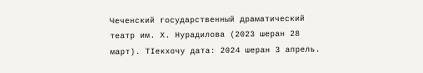Чеченский государственный драматический театр им. Х. Нурадилова (2023 шеран 28 март). ТӀекхочу дата: 2024 шеран 3 апрель.